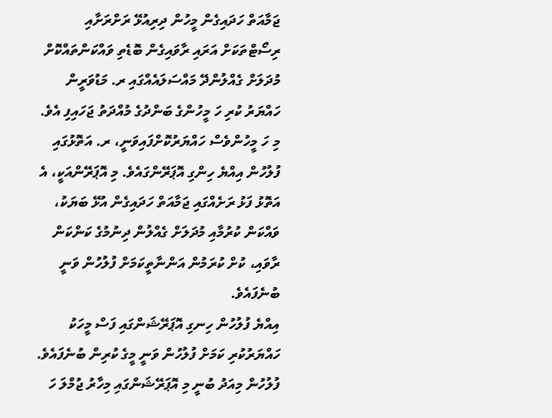ޖަމާއަތް ހަދައިގެން މީހުން ދިރިއުޅޭ ރަށްރަށާއި ރިސޯޓްތަކަށް އަރައި ރާވައިގެން ބޮޑެތި ވައްކަންތައްކޮށް މުދަލަށް ގެއްލުންދޭ މައްސަލައެއްގައި ރ. މަޑުވަރީން ހައްޔަރު ކުރި ހަ މީހުންގެ ބަންދުގެ މުއްދަތު ޖަހައިފި އެވެ.
މި ހަ މީހުންވެސް ހައްޔަރުކޮށްފައިވަނީ، ރ. އަތޮޅުގައި ފުލުހުން އިއްޔެ ހިންގި އޮޕަރޭންގައެވެ. މި އޮޕަރޭންއަކީ، އެ އަތޮޅު ފަޅު ރަށެއްގައި ޖަމާއަތް ހަދައިގެން އުޅޭ ބަޔަކު، ވައްކަން ކުރުމާއި މުދަލަށް ގެއްލުން ދިނުމުގެ ކަންކަން ރާވައި، ކުށް ކުރަމުން އަންނާތީކަމަށް ފުލުހުން ވަނީ ބުނެފައެވެ.
އިއްޔެ ފުލުހުން ހިނގި އޮޕަރޭޝަންގައި ފަސް މީހަކު ހައްޔަރުކުރި ކަމަށް ފުލުހުން ވަނީ މީގެ ކުރިން ބުނެފައެވެ. ފުލުހުން މިއަދު ބުނީ މި އޮޕަރޭޝަންގައި މިހާރު ޖުމްލަ ހަ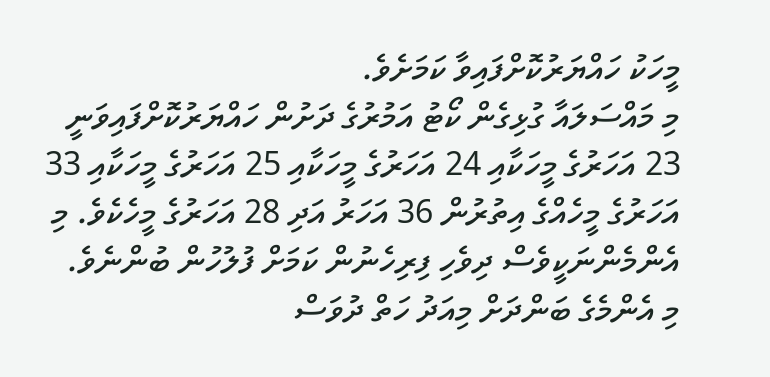މީހަކު ހައްޔަރުކޮށްފައިވާ ކަމަށެވެ.
މި މައްސަލައާ ގުޅިގެން ކޯޓު އަމުރުގެ ދަށުން ހައްޔަރުކޮށްފައިވަނީ 23 އަހަރުގެ މީހަކާއި 24 އަހަރުގެ މީހަކާއި 25 އަހަރުގެ މީހަކާއި 33 އަހަރުގެ މީހެއްގެ އިތުރުން 36 އަހަރު އަދި 28 އަހަރުގެ މީހެކެވެ. މި އެންމެންނަކީވެސް ދިވެހި ފިރިހެނުން ކަމަށް ފުލުހުން ބުންނެވެ.
މި އެންމެގެ ބަންދަށް މިއަދު ހަތް ދުވަސް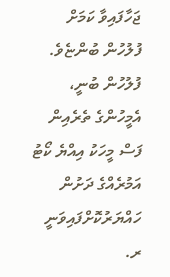ޖަހާފައިވާ ކަމަށް ފުލުހުން ބުންޏެވެ.
ފުލުހުން ބުނީ، އެމީހުންގެ ތެރެއިން ފަސް މީހަކު އިއްޔެ ކޯޓު އަމުރެއްގެ ދަށުން ހައްޔަރުކޮށްފައިވަނީ ރ.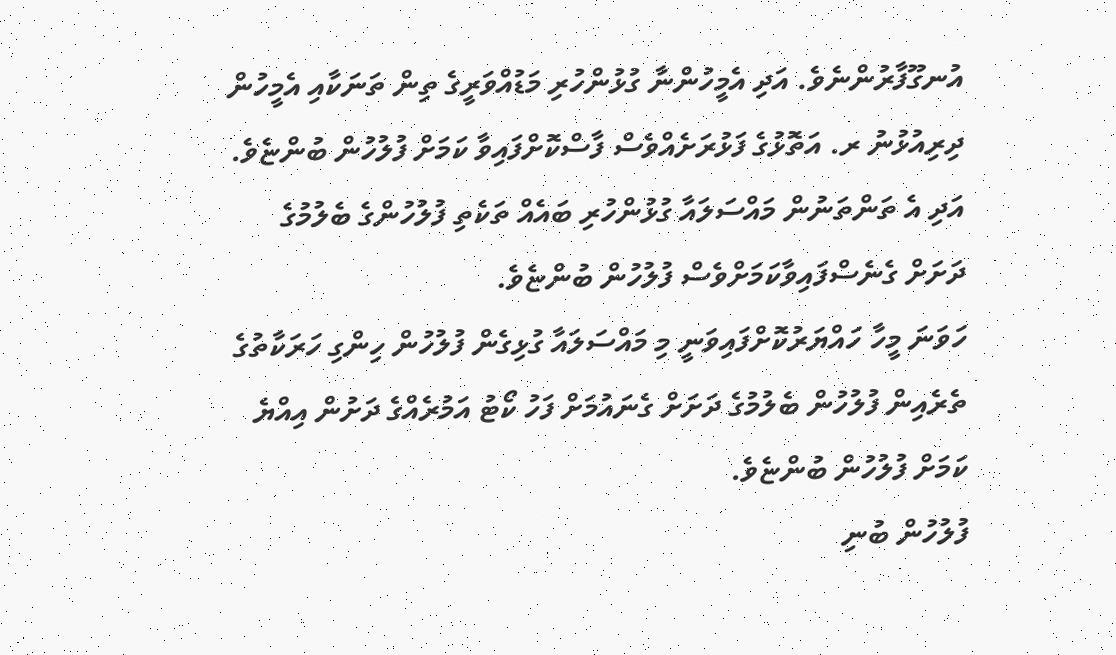އުނގޫފާރުންނެވެ. އަދި އެމީހުންނާ ގުޅުންހުރި މަޑުއްވަރީގެ ތިން ތަނަކާއި އެމީހުން ދިރިއުޅުނު ރ. އަތޮޅުގެ ފަޅުރަށެއްވެސް ފާސްކޮށްފައިވާ ކަމަށް ފުލުހުން ބުންޏެވެ. އަދި އެ ތަންތަނުން މައްސަލައާ ގުޅުންހުރި ބައެއް ތަކެތި ފުލުހުންގެ ބެލުމުގެ ދަށަށް ގެނެސްފައިވާކަމަށްވެސް ފުލުހުން ބުންޏެވެ.
ހަވަނަ މީހާ ހައްޔަރުކޮށްފައިވަނީ މި މައްސަލައާ ގުޅިގެން ފުލުހުން ހިންގި ހަރަކާތުގެ ތެރެއިން ފުލުހުން ބެލުމުގެ ދަށަށް ގެނައުމަށް ފަހު ކޯޓު އަމުރެއްގެ ދަށުން އިއްޔެ ކަމަށް ފުލުހުން ބުންޏެވެ.
ފުލުހުން ބުނި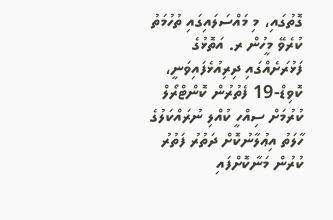ގޮތުގައި، މި މައްސަލައިގައި ތުހުމަތު ކުރެވޭ މީހުން ރ. އަތޮޅުގެ ފަޅުރަށެއްގައި ދިރިއުޅެފައިވަނީ، ކޮވިޑް-19 ފެތުރުން ކޮންޓްރޯލް ކުރުމަށް ސިއްހީ ކުއްލި ނުރައްކަލުގެ ހާލަތު އިޢުލާނުކޮށް ދަތުރު ފަތުރު ކުރުން މަނާކޮށްފައި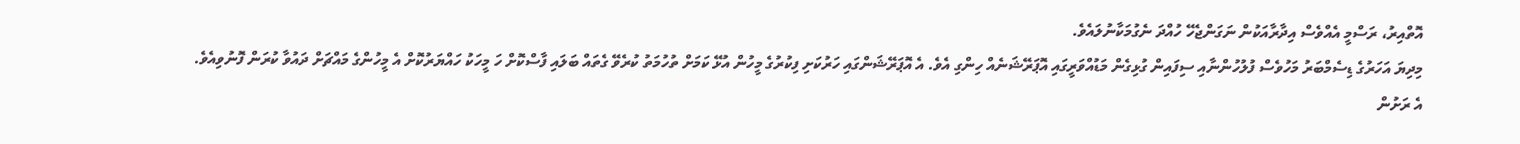އޮތްއިރު، ރަސްމީ އެއްވެސް އިދާރާއަކުން ނަގަންޖެހޭ ހުއްދަ ނެގުމަކާނުލައެވެ.
މިދިޔަ އަހަރުގެ ޑިސެމްބަރު މަހުވެސް ފުލުހުންނާއި ސިފައިން ގުޅިގެން މަޑުއްވަރީގައި އޮޕަރޭޝަނެއް ހިންގި އެވެ. އެ އޮޕަރޭޝަންގައި ހަރުކަށި ފިކުރުގެ މީހުން އުޅޭ ކަމަށް ތުހުމަތު ކުރެވޭ ގެތައް ބަލައި ފާސްކޮށް ހަ މީހަކު ހައްޔަރުކޮށް އެ މީހުންގެ މައްޗަށް ދައުވާ ކުރަން ފޮނުވިއެވެ.
އެ ރަށުން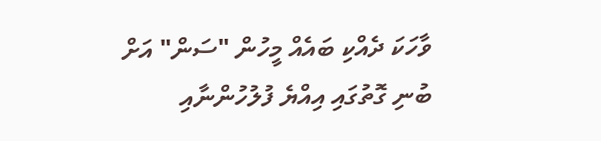ވާހަކަ ދެއްކި ބައެއް މީހުން "ސަން" އަށް ބުނި ގޮތުގައި އިއްޔެ ފުލުހުންނާއި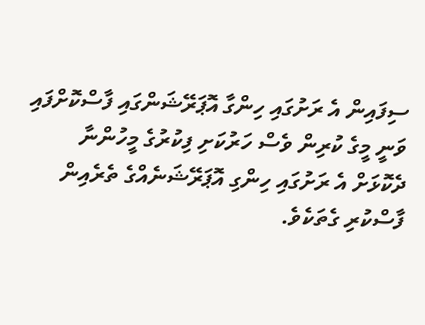ސިފައިން އެ ރަށުގައި ހިންގާ އޮޕަރޭޝަންގައި ފާސްކޮށްފައި ވަނީ މީގެ ކުރިން ވެސް ހަރުކަށި ފިކުރުގެ މީހުންނާ ދެކޮޅަށް އެ ރަށުގައި ހިންގި އޮޕަރޭޝަނެއްގެ ތެރެއިން ފާސްކުރި ގެތަކެވެ.